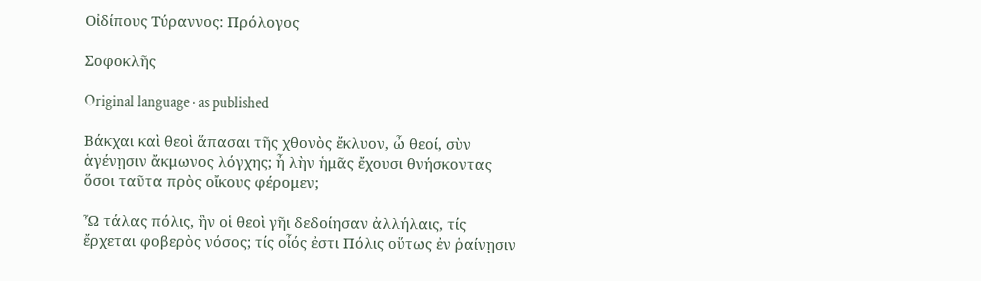Οἰδίπους Τύραννος: Πρόλογος

Σοφοκλῆς

Original language · as published

Βάκχαι καὶ θεοὶ ἅπασαι τῆς χθονὸς ἔκλυον, ὦ θεοί, σὺν ἁγένῃσιν ἄκμωνος λόγχης; ἦ λὴν ἡμᾶς ἔχουσι θνήσκοντας ὅσοι ταῦτα πρὸς οἴκους φέρομεν;

Ὦ τάλας πόλις, ἣν οἱ θεοὶ γῆι δεδοίησαν ἀλλήλαις, τίς ἔρχεται φοβερὸς νόσος; τίς οἶός ἐστι Πόλις οὕτως ἐν ῥαίνῃσιν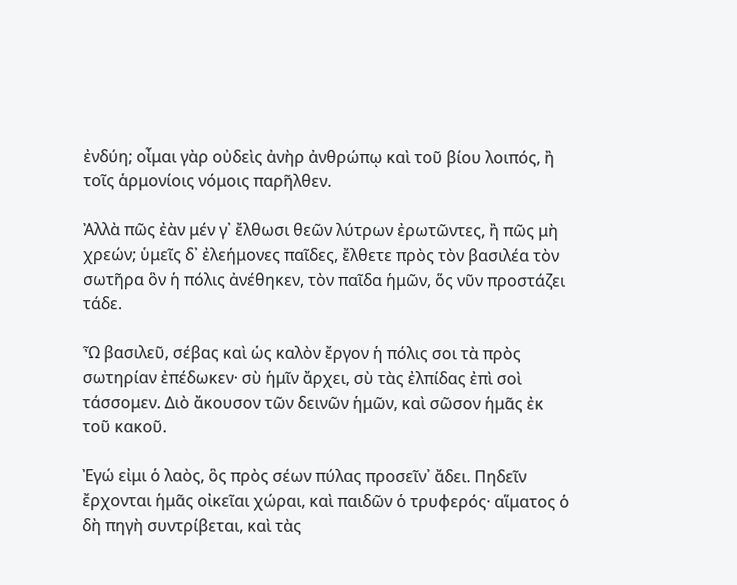ἐνδύη; οἶμαι γὰρ οὐδεὶς ἀνὴρ ἀνθρώπῳ καὶ τοῦ βίου λοιπός, ἢ τοῖς ἁρμονίοις νόμοις παρῆλθεν.

Ἀλλὰ πῶς ἐὰν μέν γ᾽ ἔλθωσι θεῶν λύτρων ἐρωτῶντες, ἢ πῶς μὴ χρεών; ὑμεῖς δ᾽ ἐλεήμονες παῖδες, ἔλθετε πρὸς τὸν βασιλέα τὸν σωτῆρα ὃν ἡ πόλις ἀνέθηκεν, τὸν παῖδα ἡμῶν, ὅς νῦν προστάζει τάδε.

Ὦ βασιλεῦ, σέβας καὶ ὡς καλὸν ἔργον ἡ πόλις σοι τὰ πρὸς σωτηρίαν ἐπέδωκεν· σὺ ἡμῖν ἄρχει, σὺ τὰς ἐλπίδας ἐπὶ σοὶ τάσσομεν. Διὸ ἄκουσον τῶν δεινῶν ἡμῶν, καὶ σῶσον ἡμᾶς ἐκ τοῦ κακοῦ.

Ἐγώ εἰμι ὁ λαὸς, ὃς πρὸς σέων πύλας προσεῖν᾽ ἄδει. Πηδεῖν ἔρχονται ἡμᾶς οἰκεῖαι χώραι, καὶ παιδῶν ὁ τρυφερός· αἵματος ὁ δὴ πηγὴ συντρίβεται, καὶ τὰς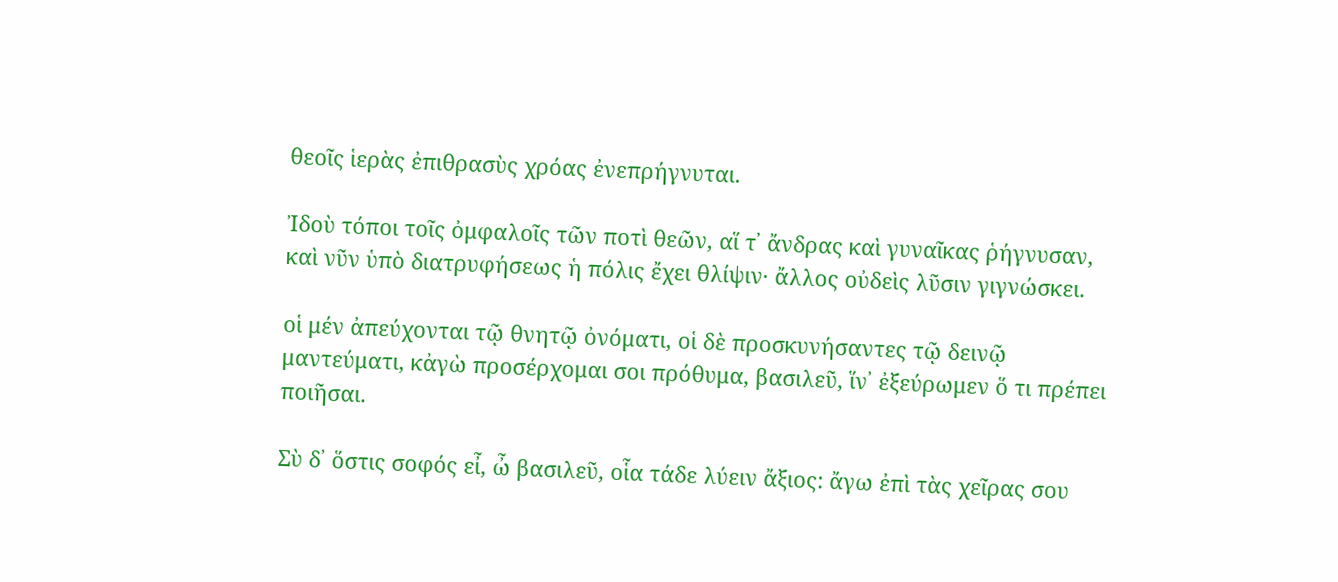θεοῖς ἱερὰς ἐπιθρασὺς χρόας ἐνεπρήγνυται.

Ἰδοὺ τόποι τοῖς ὀμφαλοῖς τῶν ποτὶ θεῶν, αἵ τ᾽ ἄνδρας καὶ γυναῖκας ῥήγνυσαν, καὶ νῦν ὑπὸ διατρυφήσεως ἡ πόλις ἔχει θλίψιν· ἄλλος οὐδεὶς λῦσιν γιγνώσκει.

οἱ μέν ἀπεύχονται τῷ θνητῷ ὀνόματι, οἱ δὲ προσκυνήσαντες τῷ δεινῷ μαντεύματι, κἀγὼ προσέρχομαι σοι πρόθυμα, βασιλεῦ, ἵν᾽ ἐξεύρωμεν ὅ τι πρέπει ποιῆσαι.

Σὺ δ᾽ ὅστις σοφός εἶ, ὦ βασιλεῦ, οἷα τάδε λύειν ἄξιος: ἄγω ἐπὶ τὰς χεῖρας σου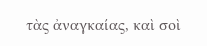τὰς ἀναγκαίας, καὶ σοὶ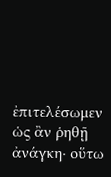ἐπιτελέσωμεν ὡς ἂν ῥηθῇ ἀνάγκη· οὕτω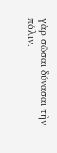γὰρ σῶσαι δύνασαι τὴν πόλιν.